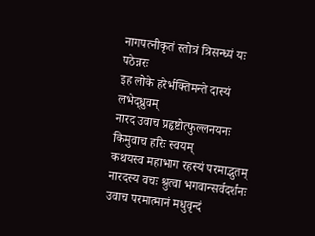नागपत्नीकृतं स्तोत्रं त्रिसन्ध्यं यः पठेन्नरः
इह लोके हरेर्भक्तिमन्ते दास्यं लभेद्ध्रुवम्
नारद उवाच प्रहृष्टोत्फुल्लनयनः किमुवाच हरिः स्वयम्
कथयस्व महाभाग रहस्यं परमाद्भुतम् नारदस्य वचः श्रुत्वा भगवान्सर्वदर्शनः
उवाच परमात्मानं मधुवृन्दं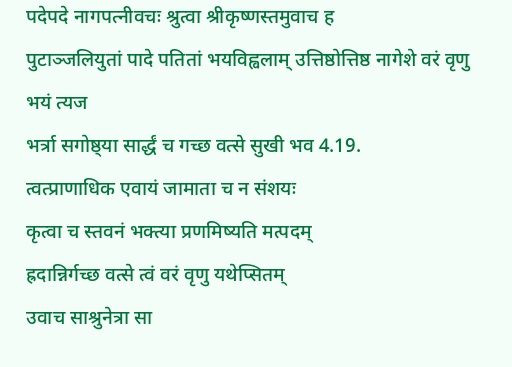पदेपदे नागपत्नीवचः श्रुत्वा श्रीकृष्णस्तमुवाच ह
पुटाञ्जलियुतां पादे पतितां भयविह्वलाम् उत्तिष्ठोत्तिष्ठ नागेशे वरं वृणु भयं त्यज
भर्त्रा सगोष्ठ्या सार्द्धं च गच्छ वत्से सुखी भव 4.19.
त्वत्प्राणाधिक एवायं जामाता च न संशयः
कृत्वा च स्तवनं भक्त्या प्रणमिष्यति मत्पदम्
ह्रदान्निर्गच्छ वत्से त्वं वरं वृणु यथेप्सितम्
उवाच साश्रुनेत्रा सा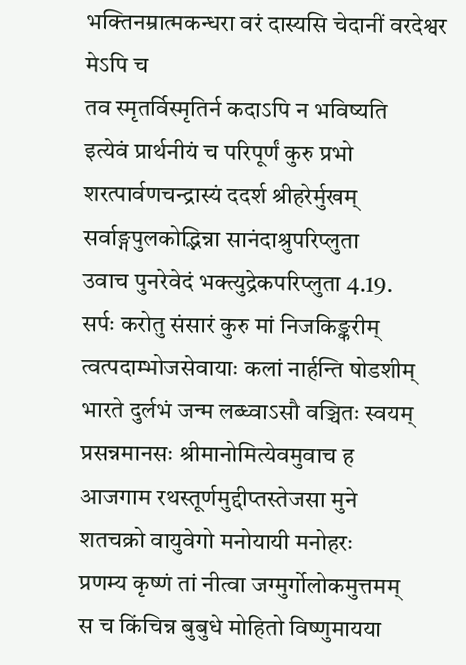भक्तिनम्रात्मकन्धरा वरं दास्यसि चेदानीं वरदेश्वर मेऽपि च
तव स्मृतर्विस्मृतिर्न कदाऽपि न भविष्यति
इत्येवं प्रार्थनीयं च परिपूर्णं कुरु प्रभो
शरत्पार्वणचन्द्रास्यं ददर्श श्रीहरेर्मुखम्
सर्वाङ्गपुलकोद्भिन्ना सानंदाश्रुपरिप्लुता
उवाच पुनरेवेदं भक्त्युद्रेकपरिप्लुता 4.19.
सर्पः करोतु संसारं कुरु मां निजकिङ्करीम्
त्वत्पदाम्भोजसेवायाः कलां नार्हन्ति षोडशीम्
भारते दुर्लभं जन्म लब्ध्वाऽसौ वञ्चितः स्वयम्
प्रसन्नमानसः श्रीमानोमित्येवमुवाच ह
आजगाम रथस्तूर्णमुद्दीप्तस्तेजसा मुने
शतचक्रो वायुवेगो मनोयायी मनोहरः
प्रणम्य कृष्णं तां नीत्वा जग्मुर्गोलोकमुत्तमम्
स च किंचिन्न बुबुधे मोहितो विष्णुमायया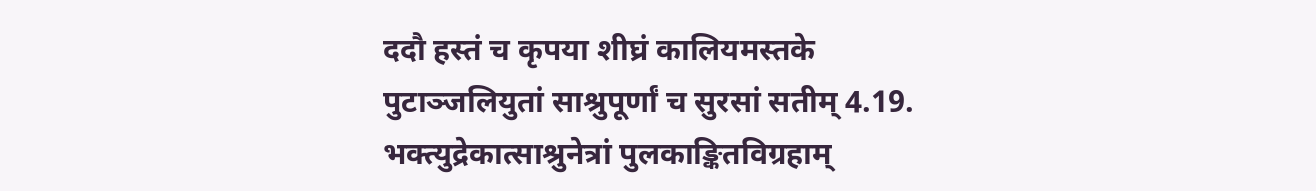ददौ हस्तं च कृपया शीघ्रं कालियमस्तके
पुटाञ्जलियुतां साश्रुपूर्णां च सुरसां सतीम् 4.19.
भक्त्युद्रेकात्साश्रुनेत्रां पुलकाङ्कितविग्रहाम्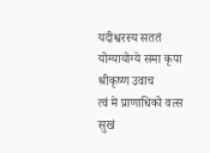यदीश्वरस्य सततं योग्यायोग्ये समा कृपा
श्रीकृष्ण उवाच
त्वं मे प्राणाधिको वत्स सुखं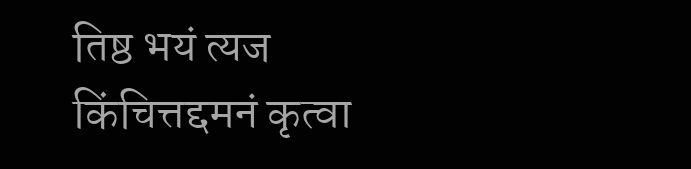तिष्ठ भयं त्यज
किंचित्तद्दमनं कृत्वा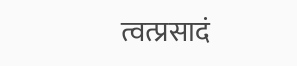त्वत्प्रसादं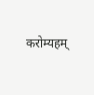करोम्यहम्